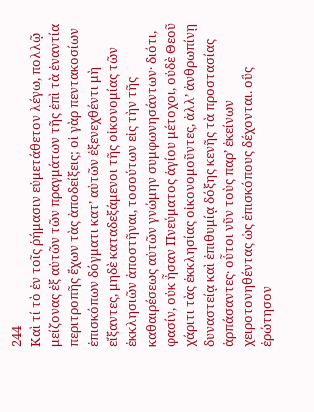244
Καὶ τί τὸ ἐν τοῖς ῥήμασιν εὐμετάθετον λέγω, πολλῷ μείζονας ἐξ αὐτῶν τῶν πραγμάτων τῆς ἐπὶ τὰ ἐναντία περιτροπῆς ἔχων τὰς ἀποδείξεις; οἱ γὰρ πεντακοσίων ἐπισκόπων δόγματι κατʼ αὐτῶν ἐξενεχθέντι μὴ εἴξαντες, μηδὲ καταδεξάμενοι τῆς οἰκονομίας τῶν ἐκκλησιῶν ἀποστῆναι, τοσούτων εἰς τὴν τῆς καθαιρέσεως αὐτῶν γνώμην συμφωνησάντων· διότι, φασίν, οὐκ ἦσαν Πνεύματος ἁγίου μέτοχοι, οὐδὲ Θεοῦ χάριτι τὰς ἐκκλησίας οἰκονομοῦντες, ἀλλʼ ἀνθρωπίνῃ δυναστείᾳ καὶ ἐπιθυμίᾳ δόξης κενῆς τὰ προστασίας ἁρπάσαντες· οὗτοι νῦν τοὺς παρʼ ἐκείνων χειροτονηθέντας ὡς ἐπισκόπους δέχονται. οὓς ἐρώτησον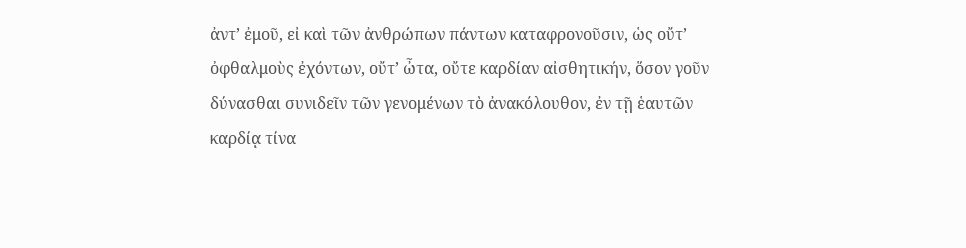ἀντʼ ἐμοῦ, εἰ καὶ τῶν ἀνθρώπων πάντων καταφρονοῦσιν, ὡς οὔτʼ ὀφθαλμοὺς ἐχόντων, οὔτʼ ὦτα, οὔτε καρδίαν αἰσθητικήν, ὅσον γοῦν δύνασθαι συνιδεῖν τῶν γενομένων τὸ ἀνακόλουθον, ἐν τῇ ἑαυτῶν καρδίᾳ τίνα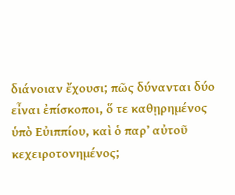διάνοιαν ἔχουσι; πῶς δύνανται δύο εἶναι ἐπίσκοποι, ὅ τε καθῃρημένος ὑπὸ Εὐιππίου, καὶ ὁ παρʼ αὐτοῦ κεχειροτονημένος;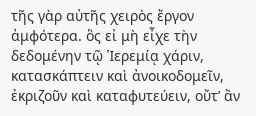τῆς γὰρ αὐτῆς χειρὸς ἔργον ἀμφότερα. ὃς εἰ μὴ εἶχε τὴν δεδομένην τῷ Ἱερεμίᾳ χάριν, κατασκάπτειν καὶ ἀνοικοδομεῖν, ἐκριζοῦν καὶ καταφυτεύειν, οὔτʼ ἂν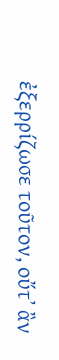ἐξερρίζωσε τοῦτον, οὔτʼ ἂν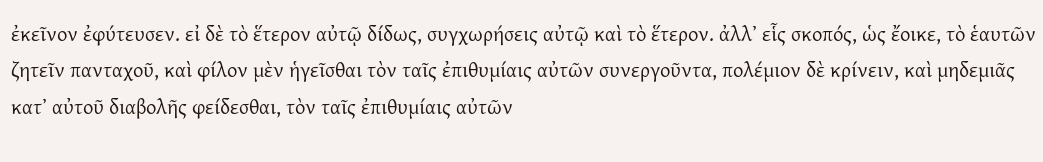ἐκεῖνον ἐφύτευσεν. εἰ δὲ τὸ ἕτερον αὐτῷ δίδως, συγχωρήσεις αὐτῷ καὶ τὸ ἕτερον. ἀλλʼ εἷς σκοπός, ὡς ἔοικε, τὸ ἑαυτῶν ζητεῖν πανταχοῦ, καὶ φίλον μὲν ἡγεῖσθαι τὸν ταῖς ἐπιθυμίαις αὐτῶν συνεργοῦντα, πολέμιον δὲ κρίνειν, καὶ μηδεμιᾶς κατʼ αὐτοῦ διαβολῆς φείδεσθαι, τὸν ταῖς ἐπιθυμίαις αὐτῶν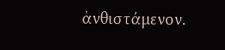ἀνθιστάμενον.